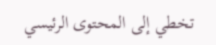تخطي إلى المحتوى الرئيسي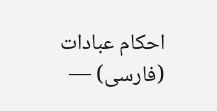احكام عبادات (فارسى) —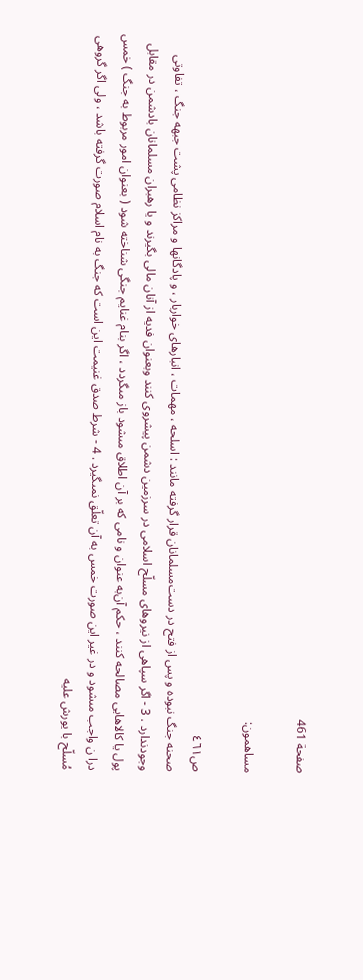صفحة 461

مساهمون:

ص٤٦١
صحنه جنگ نبوده و پس از فتح در دست‌مسلمانان قرار گرفته مانند : اسلحه ، مهمات ، انبارهاى خواربار ، و پادگانها و مراكز نظامى پشت جبهه جنگ ، تفاوتى وجودندارد . 3 - اگر سپاهى از نيروهاى مسلّح اسلامى در سرزمين دشمن پيشروى كنند وبعنوان فديه از آنان مالى بگيرند و يا رهبران مسلمانان بادشمن در مقابل پول يا كالاهايى مصالحه كنند ، حكم آن‌به عنوان و نامى كه بر آن اطلاق مىشود باز مىگردد ، اگر بنام غنايم جنگى شناخته شود ( بعنوان امور مربوط به جنگ ) خمس درا ن واجب مىشود و در غير اين صورت خمس به آن تعلّق نمىگيرد . 4 - شرط صدق غنيمت اين است كه جنگ به نام اسلام صورت گرفته باشد ، ولى اگر گروهى مُسلّح با يورش عليه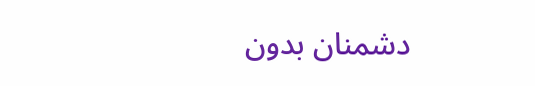دشمنان بدون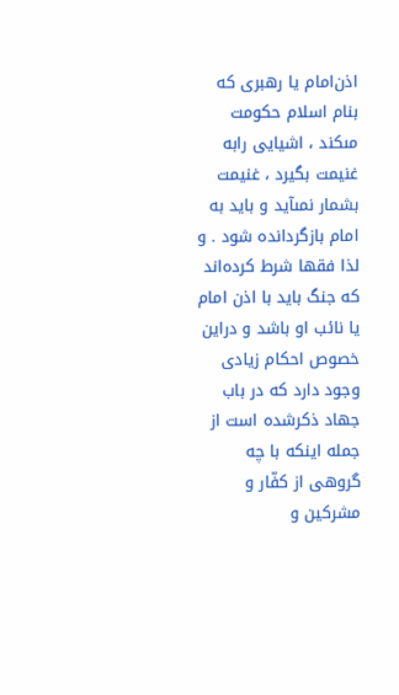اذن‌امام يا رهبرى كه بنام اسلام حكومت مىكند ، اشيايى رابه غنيمت بگيرد ، غنيمت بشمار نمىآيد و بايد به امام بازگردانده شود . و لذا فقها شرط كرده‌اند كه جنگ بايد با اذن امام يا نائب او باشد و دراين خصوص احكام زيادى وجود دارد كه در باب جهاد ذكرشده است از جمله اينكه با چه گروهى از كفّار و مشركين و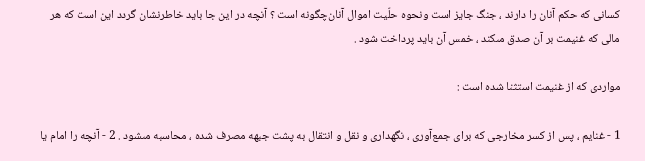كسانى كه حكم آنان را دارند ، جنگ جايز است ونحوه حلّيت اموال آنان‌چگونه است ؟ آنچه در اين جا بايد خاطرنشان گردد اين است كه هر مالى كه غنيمت بر آن صدق مىكند ، خمس آن بايد پرداخت شود .

مواردى كه از غنيمت استثنا شده است :

1 - غنايم ، پس از كسر مخارجى كه براى جمع‌آورى ، نگهدارى و نقل و انتقال به پشت جبهه مصرف شده ، محاسبه مىشود . 2 - آنچه را امام يا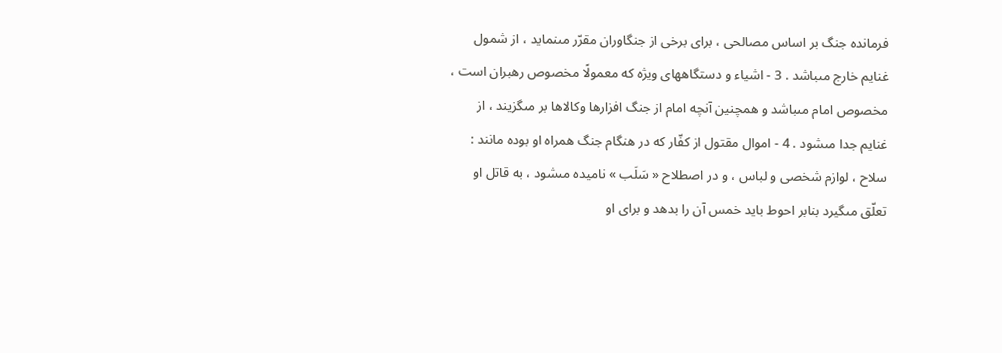فرمانده جنگ بر اساس مصالحى ، براى برخى از جنگاوران مقرّر مىنمايد ، از شمول غنايم خارج مىباشد . 3 - اشياء و دستگاههاى ويژه كه معمولًا مخصوص رهبران است ، مخصوص امام مىباشد و همچنين آنچه امام از جنگ افزارها وكالاها بر مىگزيند ، از غنايم جدا مىشود . 4 - اموال مقتول از كفّار كه در هنگام جنگ همراه او بوده مانند : سلاح ، لوازم شخصى و لباس ، و در اصطلاح « سَلَب » ناميده مىشود ، به قاتل او تعلّق مىگيرد بنابر احوط بايد خمس آن را بدهد و براى او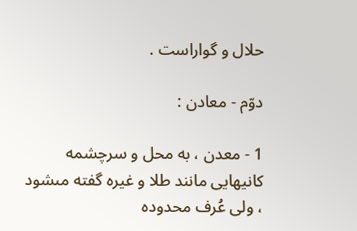حلال و گواراست .

دوّم - معادن :

1 - معدن ، به محل و سرچشمه كانيهايى مانند طلا و غيره گفته مىشود ، ولى عُرف محدوده